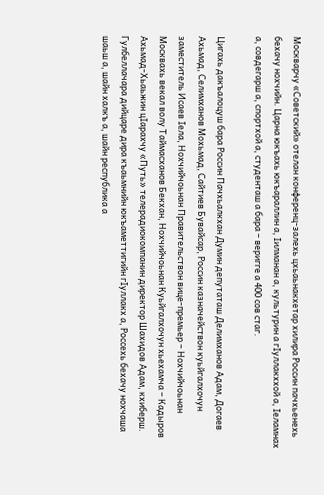Москварчу «Советский» отелан конференц-залехь цхьаьнакхетар хилира Россин пачхьенехь бехачу нохчийн. Царна юкъахь юкъараллин а, Ӏилманан а, культурин а гӀуллакххой а, Ӏеламнах а, совдегарш а, спортхой а, студенташ а бара – веригге а 400 сов стаг.

Цигахь дакъалоцуш бара Россин Пачхьалкхан Думин депутаташ Делимханов Адам, Догаев Ахьмад, Селимханов Мохьмад, Сайтиев Бувайсар, Россин казначействон куьйгалхочун заместитель Исаев Ӏела, Нохчийчоьнан Правительствон вице-премьер – Нохчийчоьнан Москвахь векал волу Таймасханов Бекхан, Нохчийчоьнан Куьйгалхочун хьехамча – Кадыров Ахьмад-Хьаьжин цIарахчу «Путь» телерадиокомпанин директор Шахидов Адам, кхиберш.
Гулбеллачара дийцаре дира къаьмнийн юкъаметтигийн гӀуллакх а, Россехь бехачу нохчаша шаьш а, шайн халкъ а, шайн республика а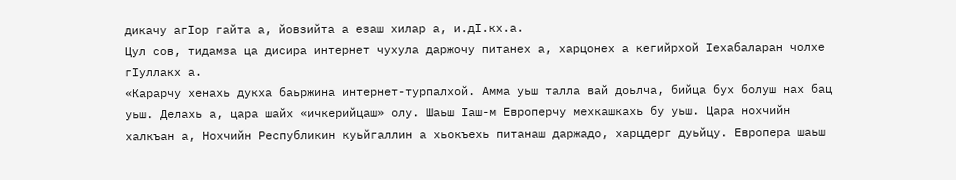дикачу агӀор гайта а, йовзийта а езаш хилар а, и.дӀ.кх.а.
Цул сов, тидамза ца дисира интернет чухула даржочу питанех а, харцонех а кегийрхой Ӏехабаларан чолхе гӀуллакх а.
«Карарчу хенахь дукха баьржина интернет-турпалхой. Амма уьш талла вай доьлча, бийца бух болуш нах бац уьш. Делахь а, цара шайх «ичкерийцаш» олу. Шаьш Iаш-м Европерчу мехкашкахь бу уьш. Цара нохчийн халкъан а, Нохчийн Республикин куьйгаллин а хьокъехь питанаш даржадо, харцдерг дуьйцу. Европера шаьш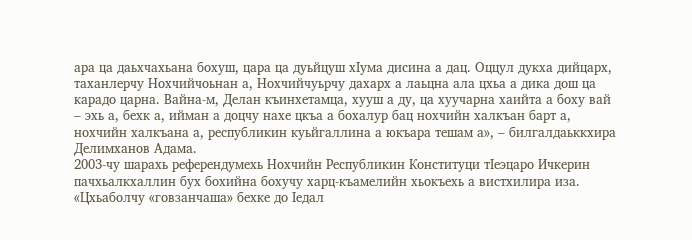ара ца даьхчахьана бохуш, цара ца дуьйцуш хIума дисина а дац. Оццул дукха дийцарх, таханлерчу Нохчийчоьнан а, Нохчийчуьрчу дахарх а лаьцна ала цхьа а дика дош ца карадо царна. Вайна-м, Делан къинхетамца, хууш а ду, ца хуучарна хаийта а боху вай – эхь а, бехк а, ийман а доцчу нахе цкъа а бохалур бац нохчийн халкъан барт а, нохчийн халкъана а, республикин куьйгаллина а юкъара тешам а», – билгалдаьккхира Делимханов Адама.
2003-чу шарахь референдумехь Нохчийн Республикин Конституци тIеэцаро Ичкерин пачхьалкхаллин бух бохийна бохучу харц-къамелийн хьокъехь а вистхилира иза.
«Цхьаболчу «говзанчаша» бехке до Iедал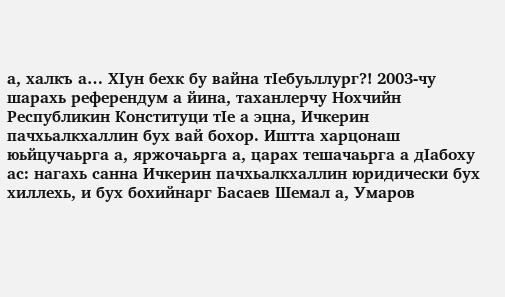а, халкъ а… ХIун бехк бу вайна тIебуьллург?! 2003-чу шарахь референдум а йина, таханлерчу Нохчийн Республикин Конституци тIе а эцна, Ичкерин пачхьалкхаллин бух вай бохор. Иштта харцонаш юьйцучаьрга а, яржочаьрга а, царах тешачаьрга а дIабоху ас: нагахь санна Ичкерин пачхьалкхаллин юридически бух хиллехь, и бух бохийнарг Басаев Шемал а, Умаров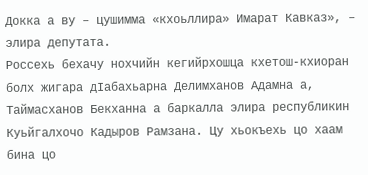Докка а ву – цушимма «кхоьллира» Имарат Кавказ», – элира депутата.
Россехь бехачу нохчийн кегийрхошца кхетош-кхиоран болх жигара дӀабахьарна Делимханов Адамна а, Таймасханов Бекханна а баркалла элира республикин Куьйгалхочо Кадыров Рамзана. Цу хьокъехь цо хаам бина цо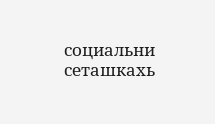социальни сеташкахь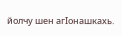йолчу шен агIонашкахь.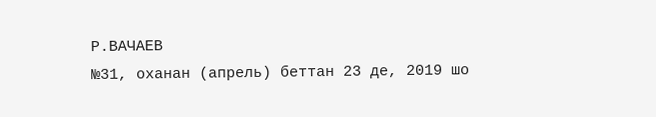Р.ВАЧАЕВ
№31, оханан (апрель) беттан 23 де, 2019 шо